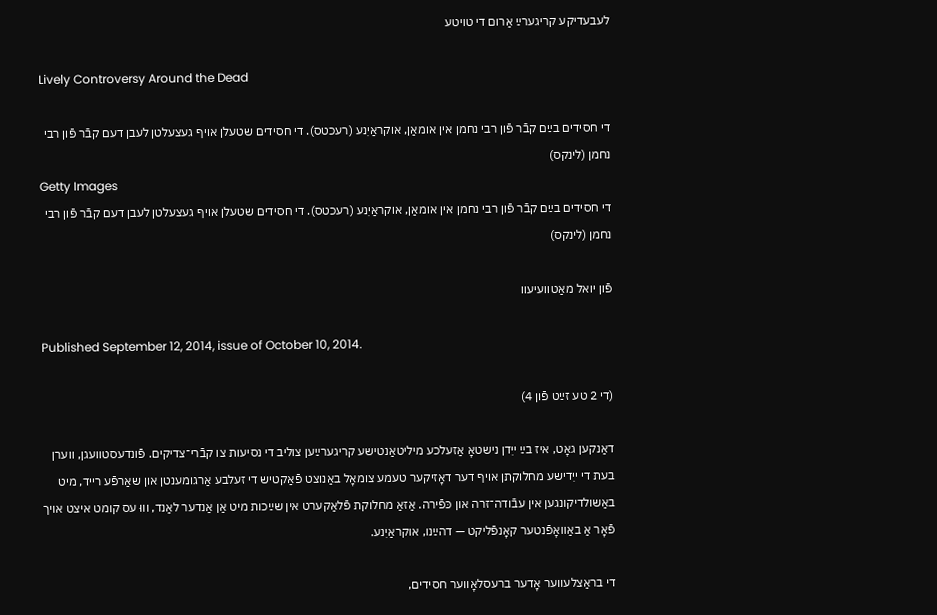לעבעדיקע קריגערײַ אַרום די טויטע

Lively Controversy Around the Dead

די חסידים בײַם קבֿר פֿון רבי נחמן אין אומאַן, אוקראַיִנע (רעכטס). די חסידים שטעלן אויף געצעלטן לעבן דעם קבֿר פֿון רבי נחמן (לינקס)
Getty Images
די חסידים בײַם קבֿר פֿון רבי נחמן אין אומאַן, אוקראַיִנע (רעכטס). די חסידים שטעלן אויף געצעלטן לעבן דעם קבֿר פֿון רבי נחמן (לינקס)

פֿון יואל מאַטוועיעוו

Published September 12, 2014, issue of October 10, 2014.

(די 2 טע זײַט פֿון 4)

דאַנקען גאָט, איז בײַ ייִדן נישטאָ אַזעלכע מיליטאַנטישע קריגערײַען צוליב די נסיעות צו קבֿרי־צדיקים. פֿונדעסטוועגן, ווערן בעת די ייִדישע מחלוקתן אויף דער דאָזיקער טעמע צומאָל באַנוצט פֿאַקטיש די זעלבע אַרגומענטן און שאַרפֿע רייד, מיט באַשולדיקונגען אין עבֿודה־זרה און כּפֿירה. אַזאַ מחלוקת פֿלאַקערט אין שײַכות מיט אַן אַנדער לאַנד, וווּ עס קומט איצט אויך פֿאָר אַ באַוואָפֿנטער קאָנפֿליקט — דהײַנו, אוקראַיִנע.

די בראַצלעווער אָדער ברעסלאָווער חסידים,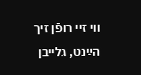ווי זיי רופֿן זיך הײַנט, גלייבן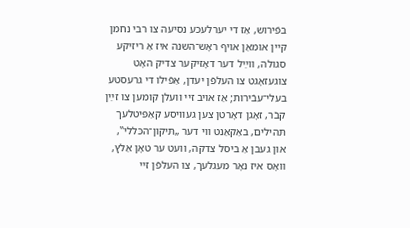בפֿירוש, אַז די יערלעכע נסיעה צו רבי נחמן קיין אומאַן אויף ראָש־השנה איז אַ ריזיקע סגולה, ווײַל דער דאָזיקער צדיק האָט צוגעזאָגט צו העלפֿן יעדן, אַפֿילו די גרעסטע בעלי־עבֿירות; אַז אויב זיי וועלן קומען צו זײַן קבֿר, זאָגן דאָרטן צען געוויסע קאַפּיטלעך תּהילים, באַקאַנט ווי דער „תּיקון־הכּללי‟, און געבן אַ ביסל צדקה, וועט ער טאָן אַלץ, וואָס איז נאָר מעגלעך, צו העלפֿן זיי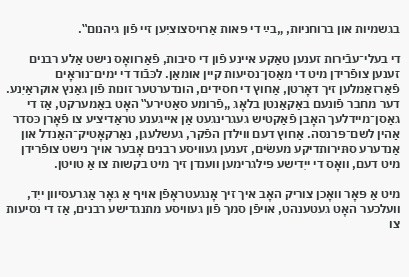בגשמיות און ברוחניות, „בײַ די פּאות אַרויסצוציִען זיי פֿון גיהנום‟.

די בעלי־עבֿירות זענען טאַקע איינע פֿון די סיבות, פֿאַרוואָס נישט אַלע רבנים זענען צופֿרידן מיט די מאַסן־נסיעות קיין אומאַן. לכּבֿוד די ימים־נוראָים פֿאַרזאַמלען זיך דאָרטן, אַחוץ די חסידים, הונדערטער זונות פֿון גאַנץ אוקראַיִנע. דער מחבר פֿונעם באַקאַנטן בלאָג „פֿרומע סאַטירע‟ האָט באַמערקט, אַז די גאַסן־מיידלעך האָבן פֿאַקטיש געגרינגעט אַן אייגענע טראַדיציע צו פֿאָרן כּסדר אַהין לשם־פּרנסה. אַחוץ דעם ווילדן הפֿקר, געשלעגן, נאַרקאָטיק־האַנדל און אַנדערע סתּירותדיקע מעשׂים, זענען געוויסע רבנים אָבער אויך נישט צופֿרידן מיט דעם, וואָס די ייִדישע פּילגרימען ווענדן זיך מיט בקשות צו אַ טויטן.

מיט אַ פּאָר וואָכן צוריק האָב איך זיך אָנגעטראָפֿן אויף אַ גאָר אַגרעסיוון ייִד, וועלכער האָט געטענהט, אויפֿן סמך פֿון געוויסע מתנגדישע רבנים, אַז די נסיעות צו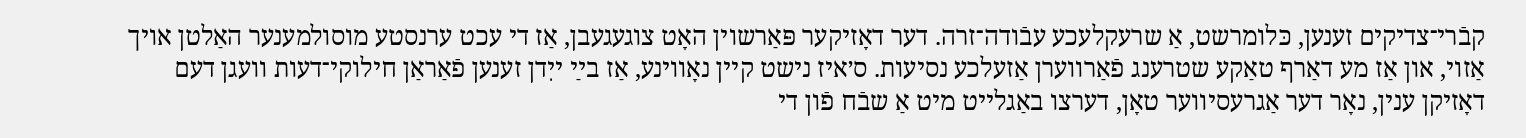קבֿרי־צדיקים זענען, כּלומרשט, אַ שרעקלעכע עבֿודה־זרה. דער דאָזיקער פּאַרשוין האָט צוגעגעבן, אַז די עכט ערנסטע מוסולמענער האַלטן אויך אַזוי, און אַז מע דאַרף טאַקע שטרענג פֿאַרווערן אַזעלכע נסיעות. ס׳איז נישט קיין נאָווינע, אַז בײַ ייִדן זענען פֿאַראַן חילוקי־דעות וועגן דעם דאָזיקן ענין, נאָר דער אַגרעסיווער טאָן, דערצו באַגלייט מיט אַ שבֿח פֿון די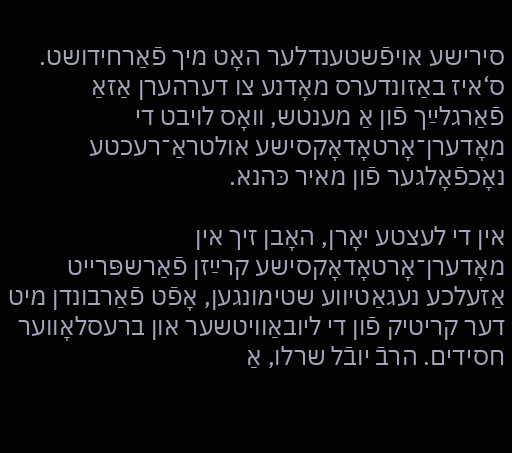סירישע אויפֿשטענדלער האָט מיך פֿאַרחידושט. ס‘איז באַזונדערס מאָדנע צו דערהערן אַזאַ פֿאַרגלײַך פֿון אַ מענטש, וואָס לויבט די מאָדערן־אָרטאָדאָקסישע אולטראַ־רעכטע נאָכפֿאָלגער פֿון מאיר כּהנא.

אין די לעצטע יאָרן, האָבן זיך אין מאָדערן־אָרטאָדאָקסישע קרײַזן פֿאַרשפּרייט אַזעלכע נעגאַטיווע שטימונגען, אָפֿט פֿאַרבונדן מיט דער קריטיק פֿון די ליובאַוויטשער און ברעסלאָווער חסידים. הרבֿ יובֿל שרלו, אַ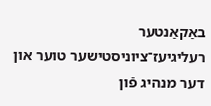באַקאַנטער רעליגיעז־ציוניסטישער טוער און דער מנהיג פֿון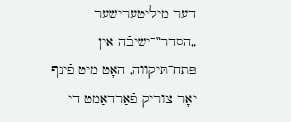דער מיליטערישער „הסדר‟־ישיבֿה אין פּתח־תּיקווה, האָט מיט פֿינף יאָר צוריק פֿאַרדאַמט די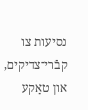נסיעות צו קבֿרי־צדיקים, און טאַקע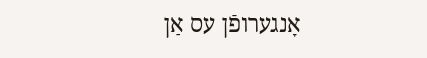אָנגערופֿן עס אַן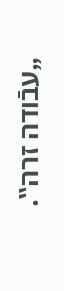„עבֿודה זרה‟.